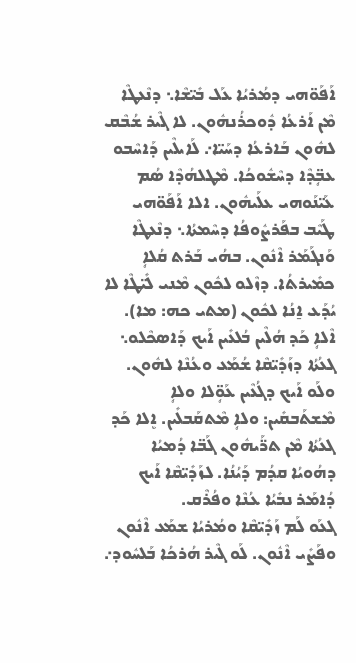ܐܰܦܰܘ̈ܗܝ ܕܡܳܪܝܳܐ ܥܰܠ ܒܺܝ̈ܫܶܐ܆ ܕܢܶܥܛܶܐ ܡܶܢ ܐܰܪܥܳܐ ܕܽܘܟܪܳܢܗܽܘܢ. ܠܐ ܓܶܝܪ ܫܳܒܶܩ ܠܗܽܘܢ ܒܰܐܪܥܳܐ ܕܚܰܝ̈ܐ܇ ܠܰܐܝܠܶܝܢ ܕܰܐܚܶܒܘ ܥܒܴ̈ܕܶܐ ܕܚܶܫܽܘܟܳܐ. ܡܶܛܠܗܳܕܶܐ ܣܳܡ ܥܰܝ̈ܢܰܘܗܝ ܥܠܰܝܗܽܘܢ. ܐܠܐ ܐܰܦܰܘ̈ܗܝ ܛܰܝܶܒ ܒܦܰܪܨܽܘܦܳܐ ܕܚܶܡܬܳܐ܆ ܕܢܶܥܛܶܐ ܘܰܢܓܰܡܰܪ ܐܶܢܽܘܢ. ܒܗܳܝ ܒܰܪܬ ܩܳܠܐܴ ܟܡܺܝܪܬܳܐ. ܕܙܶܠܘ ܠܟܽܘܢ ܡܶܢܝ ܠܺܝ̈ܛܶܐ ܠܐ ܝܳܕܰܥ ܐ̱ܢܳܐ ܠܟܽܘܢ (ܡܬܝ ܟܗ: ܡܐ). ܐܶܠܐܴ ܟܰܕ ܗܳܠܶܝܢ ܒܳܠܥܺܝܢ ܐܰܝܟ ܕܰܐܣܟܶܠܘ܆ ܓܥܳܬܳܐ ܕܙܰܕܺܝ̈ܩܶܐ ܫܳܡܰܥ ܘܥܳܢܶܐ ܠܗܽܘܢ. ܘܠܰܘ ܐܰܝܟ ܕܓܳܥܶܝܢ ܥܰܘܴ̈ܠܐ ܘܠܐܴ ܡܶܫܬܰܒܩܺܝܢ: ܘܠܐܴ ܡܶܬܩܰܒܠܺܝܢ. ܐܷܠܐ ܟܰܕ ܓܥܳܬܳܐ ܡܶܢ ܬܪ̈ܰܝܗܽܘܢ ܓܰܒ̈ܐ ܕܳܡܝܳܐ ܕܗܳܘܝܳܐ ܩܕܳܡ ܕܰܝܳܢܳܐ. ܠܙܰܕܺܝ̈ܩܶܐ ܐܰܝܟ ܕܳܐܡܰܪ ܢܒܺܝܳܐ ܥܳܢܶܐ ܘܦܳܪܶܩ.
ܓܥܰܘ ܠܰܡ ܙܰܕܺܝ̈ܩܶܐ ܘܡܳܪܝܳܐ ܫܡܰܥ ܐܶܢܽܘܢ ܘܦܰܨܺܝ ܐܶܢܽܘܢ. ܠܰܘ ܓܶܝܪ ܗܳܪܟܳܐ ܒܰܠܚܽܘܕ܇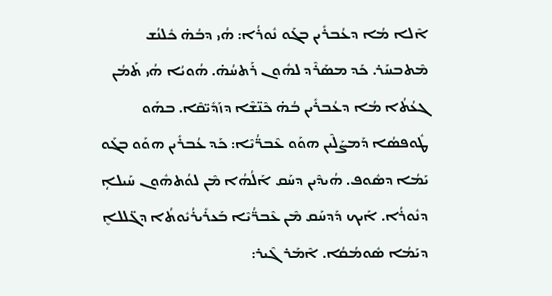ܐܶܠܐ ܡܳܐ ܕܥܳܒܪܺܝܢ ܒܓܰܘ ܢܽܘܪܳܐ: ܗܳܝ ܕܒܳܗ̇ ܟܽܠܢܳܫ ܡܶܬܒܚܰܪ. ܟܰܕ ܡܣܰܪܶܕ ܠܗܽܘܢ ܪܰܬܚܳܗ̇. ܗܳܘܝܳܐ ܗܳܝ ܬܰܡܳܢ ܓܥܳܬܳܐ ܡܳܐ ܕܥܳܒܪܺܝܢ ܒܳܗ̇ ܟܶܢ̈ܫܶܐ ܕܙܰܕܺܝ̈ܩܶܐ. ܒܗܰܘ ܛܽܘܦܣܳܐ ܕܰܡܨܰܠܶܝܢ ܗܘܰܘ ܥܶܒܪ̈ܳܝܶܐ: ܟܰܕ ܥܳܒܪܺܝܢ ܗܘܰܘ ܒܓܰܘ ܝܰܡܳܐ ܕܣܽܘܦ. ܗܳܝܕܶܝܢ ܕܚܰܩ ܐܰܠܳܗܳܐ ܡܶܢ ܠܘܳܬܗܽܘܢ ܚܰܝܠܐܴ ܕܢܽܘܪܳܐ. ܐܰܝܟ ܕܰܕܚܰܩ ܡܶܢ ܥܶܒܪ̈ܳܝܶܐ ܒܰܥܪܺܝܪܳܝܽܘܬܳܐ ܕܓ̈ܠܠܐܷ ܕܝܰܡܳܐ ܣܽܘܡܳܩܳܐ. ܐܶܡܰܪ ܓܶܝܪ: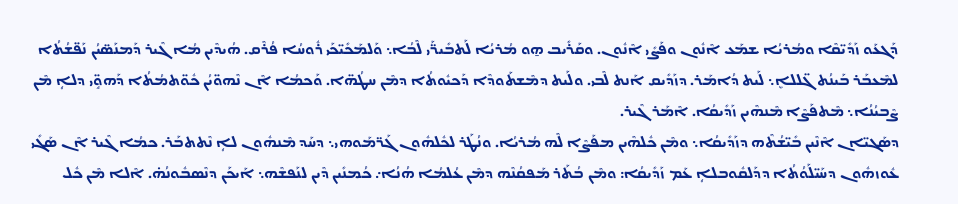ܕܰܓܥܰܘ ܙܰܕܺܝ̈ܩܶܐ ܘܡܳܪܝܳܐ ܫܡܰܥ ܐܶܢܽܘܢ ܘܦܰܨܺܝ ܐܶܢܽܘܢ. ܘܩܰܪܺܝܒ ܗ̱ܘ ܡܳܪܝܳܐ ܠܰܬܒܺܝܪ̈ܰܝ ܠܶܒܳܐ܆ ܘܰܠܡܰܟܺܝ̈ܟܰܝ ܪܽܘܚܳܐ ܦܳܪܶܩ. ܗܳܝܕܶܝܢ ܡܳܐ ܓܶܝܪ ܕܰܡܢܰܣ̈ܝܳܢ ܢܰܦ̈ܫܳܬܳܐ ܠܡܶܥܒܰܪ ܒܰܝܢܳܬ ܓ̈ܠܠܐܷ܆ ܠܰܝܬ ܕܳܐܡܰܪ. ܕܙܰܕܺܝܩ ܐܰܢܬ ܠܶܒܝ. ܘܠܰܝܬ ܕܡܶܫܬܰܘܕܶܐ ܕܰܟܝܽܘܬܳܐ ܕܡܶܢ ܚܛܳܗ̈ܐ. ܘܰܟܡܳܐ ܐܶܢ ܢܶܗܘ̈ܝܳܢ ܟܽܘ̈ܬܡܳܬܳܐ ܕܰܗܘܱ̈ܝ ܕܠܐܴ ܡܶܢ ܨܶܒܝܳܢܳܐ܆ ܡܶܬܦܰܨܶܐ ܡܶܢܗܶܝܢ ܙܰܕܺܝܩܳܐ. ܐܶܡܰܪ ܓܶܝܪ.
ܕܣܰܓܝ̈ܐܢ ܐܶܢܶܝܢ ܒܺܝ̈ܫܳܬܶܗ ܕܙܰܕܺܝܩܳܐ܆ ܘܡܶܢ ܟܽܠܗܶܝܢ ܡܦܰܨܶܐ ܠܶܗ ܡܳܪܝܳܐ. ܘܢܳܛܰܪ ܠܟܽܠܗܽܘܢ ܓܰܪ̈ܡܰܘܗܝ܆ ܕܚܰܕ ܡܶܢܗܽܘܢ ܠܐܴ ܢܶܬܬܒܰܪ. ܟܡܳܐ ܓܶܝܪ ܐܶܢ ܣܰܓܺܝ ܥܽܘܙܗܽܘܢ ܕܚܰܝ̈ܠܰܘܳܬܳܐ ܕܕܰܠܩܽܘܒܠܐܴ ܥܰܡ ܙܰܕܺܝܩܳܐ: ܘܡܶܢ ܒܳܬܰܪ ܡܰܦܩܳܢܶܗ ܕܡܶܢ ܥܳܠܡܳܐ ܗܳܢܳܐ܇ ܟܳܡܢܺܝܢ ܕܶܝܢ ܠܢܰܦܫܶܗ܆ ܐܰܝܟܰܢ ܕܢܶܣܒܽܘܢܳܗ̇. ܐܶܠܐ ܡܶܢ ܟܽܠ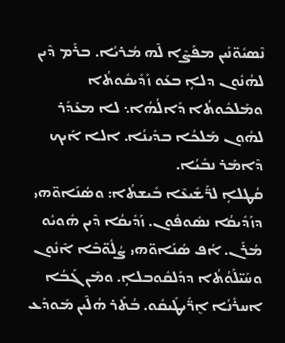ܢܶܣܝܽܘ̈ܢܺܝܢ ܡܦܰܨܶܐ ܠܶܗ ܡܳܪܝܳܐ. ܒܪܰܡ ܕܶܝܢ ܠܗܳܢܽܘܢ ܕܠܐܴ ܒܥܰܘ ܙܰܕܺܝܩܽܘܬܳܐ ܘܡܰܠܟܽܘܬܳܐ ܕܰܐܠܳܗܳܐ܆ ܠܐ ܡܥܰܕܰܪ ܠܗܽܘܢ ܡܰܠܟܳܐ ܒܕܺܝܢܳܐ. ܐܠܐ ܐܰܝܟ ܕܶܐܡܰܪ ܢܒܺܝܳܐ.
ܩܳܛܠܐܴ ܠܪ̈ܰܫܺܝܥܶܐ ܒܺܝܫܬܳܐ: ܘܣܳܢܰܐܘ̈ܗܝ ܕܙܰܕܺܝܩܳܐ ܢܣܽܘܦܽܘܢ. ܙܰܕܺܝܩܳܐ ܕܶܝܢ ܗܽܘܝܽܘ ܡܳܪܰܢ. ܐܳܦ ܣܳܢܰܐܘ̈ܗܝ ܨܳܠܽܘ̈ܒܶܐ ܐܶܢܽܘܢ ܘܚܰܝ̈ܠܰܘܳܬܳܐ ܕܕܰܠܩܽܘܒܠܐܴ. ܘܡܶܢ ܓܰܒܳܐ ܐܚܪܺܢܳܐ ܐܷܪ̈ܺܝܛܺܝܩܽܘ. ܒܳܬܰܪ ܗܳܠܶܝܢ ܡܰܘܕܰܥ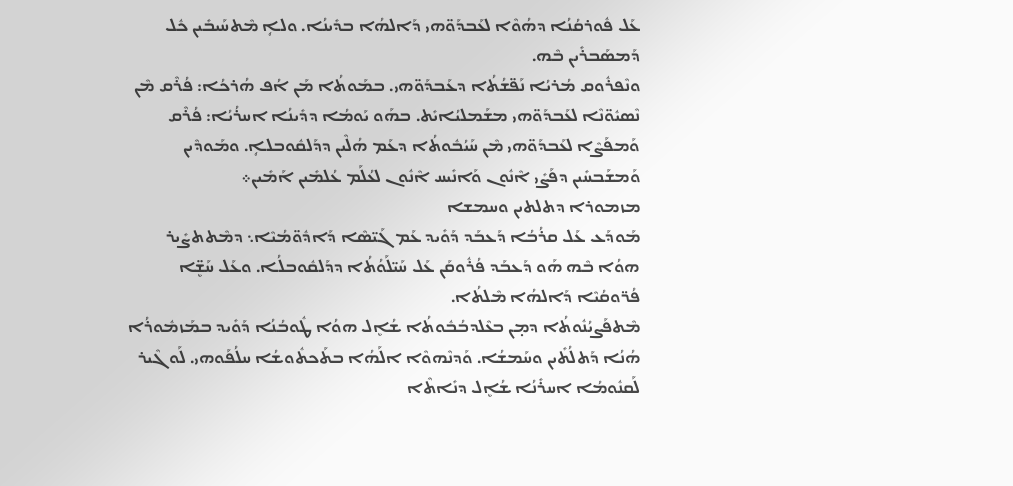ܥܰܠ ܦܽܘܪܩܳܢܳܐ ܕܗܳܘܶܐ ܠܥܰܒܕܰܘ̈ܗܝ ܕܰܐܠܗܳܐ ܒܕܺܝܢܳܐ. ܘܠܐܴ ܡܶܬܚܰܝܒܺܝܢ ܟܽܠ ܕܰܡܣܰܒܪܺܝܢ ܒܶܗ.
ܘܢܶܦܪܽܘܩ ܡܳܪܝܳܐ ܢܰܦ̈ܫܳܬܳܐ ܕܥܰܒܕܰܘ̈ܗܝ. ܒܡܰܘܬܳܐ ܡܰܢ ܐܳܦ ܗܳܪܟܳܐ: ܦܳܪܶܩ ܡܶܢ ܢܶܣܝܽܘ̈ܢܶܐ ܠܥܰܒܕܰܘ̈ܗܝ ܡܫܰܡܠܝܳܐܝܺܬ. ܒܗܰܘ ܝܰܘܡܳܐ ܕܕܺܝܢܳܐ ܐܚܪܳܝܳܐ: ܦܳܪܶܩ ܘܰܡܦܰܨܶܐ ܠܥܰܒܕܰܘ̈ܗܝ ܡܶܢ ܚܰܝܳܒܽܘܬܳܐ ܕܥܰܡ ܗܳܠܶܝܢ ܕܕܰܠܩܽܘܒܠܐܴ. ܘܡܰܘܕܶܝܢ ܘܰܡܫܰܒܚܺܝܢ ܕܦܰܨܺܝ ܐܶܢܽܘܢ ܘܰܐܢܺܝܚ ܐܶܢܽܘܢ ܠܥܳܠܰܡ ܥܳܠܡܺܝܢ ܐܰܡܺܝܢ܀
ܡܙܡܘܪܐ ܕܬܠܬܝܢ ܘܚܡܫܐ
ܡܰܘܕܰܥ ܥܰܠ ܩܪܳܒܳܐ ܕܰܥܒܰܕ ܕܰܘܺܝܕ ܥܰܡ ܓܰܝ̈ܣܶܐ ܕܰܐܕܽܘ̈ܡܳܝܶܐ܆ ܕܡܶܬܬܨܺܝܪ ܗܘܳܐ ܒܶܗ ܗܰܘ ܕܰܥܒܰܕ ܦܳܪܽܘܩܰܢ ܥܰܠ ܚܰܝ̈ܠܰܘܳܬܳܐ ܕܕܰܠܩܽܘܒܠܳܐ. ܘܥܰܠ ܚܰܫܷ̈ܐ ܦܳܪ̈ܘܩܳܝܶܐ ܕܰܐܠܗܳܐ ܡܶܠܬܳܐ.
ܡܶܬܦܰܨܝܳܢܽܘܬܳܐ ܕܡ̣ܢ ܒܥܶܠܕܒܳܒܽܘܬܳܐ ܫܳܐܷܠ ܗܘܳܐ ܛܽܘܒܳܢܳܐ ܕܰܘܺܝܕ ܒܡܰܙܡܽܘܪܳܐ ܗܳܢܳܐ ܕܰܬܠܳܬܺܝܢ ܘܚܰܡܫܳܐ. ܘܰܕܢܶܗܘܶܐ ܐܠܰܗܳܐ ܒܬܰܟܬܽܘܫܳܐ ܚܠܳܦܰܘܗܝ. ܠܰܘ ܓܶܝܪ ܠܰܩܢܽܘܡܳܐ ܐܚܪܺܢܳܐ ܫܳܐܷܠ ܕܢܺܐܬܶܐ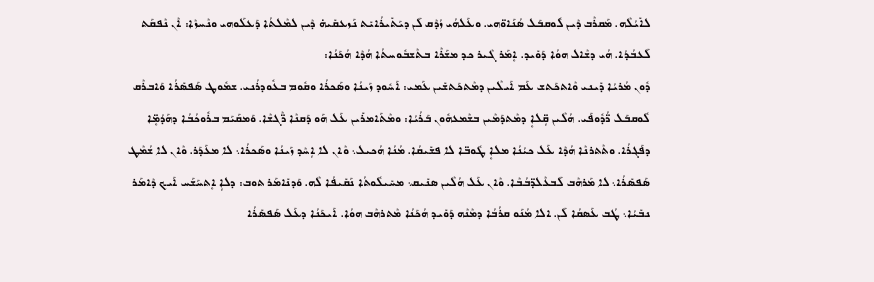ܠܐܺܝܳܠܶܗ. ܡܰܩܪܶܒ ܕܶܝܢ ܠܽܘܩܒܰܠ ܣܳܢܰܐܘ̈ܗܝ. ܘܥܰܠܗܳܝ ܙܳܕܶܩ ܠܰܢ ܕܝܰܬܺܝܪܳܐܝܺܬ ܢܰܙܥܩܺܝܗ̇ ܕܶܝܢ ܠܡܶܠܬܳܐ ܕܰܥܠܰܘܗܝ ܘܢܶܚܙܶܐ: ܐܶܢ ܢܶܦܩܰܬ ܠܰܥܒܳܕܳܐ. ܗܳܝ ܕܫܶܐܠ ܗܘܳܐ ܕܰܘܺܝܕ. ܐܷܡܰܪ ܓܶܝܪ ܟܕ ܡܫܰܪܶܐ ܒܬܶܫܒܽܘܚܬܳܐ ܗܳܕܶܐ ܗܳܟܰܢܳܐ:
ܕܽܘܢ ܡܳܪܝܳܐ ܕܺܝܢܝ ܘܶܐܬܟܰܬܫ ܥܰܡ ܐܰܝܠܶܝܢ ܕܡܶܬܟܰܬܫܺܝܢ ܥܰܡܝ: ܐܰܚܽܘܕ ܙܰܝܢܳܐ ܘܣܰܟܪܳܐ ܘܩܽܘܡ ܒܥܽܘܕܪܳܢܝ. ܫܡܽܘܛ ܣܰܦܣܺܪܳܐ ܘܰܐܒܪܶܩ ܠܽܘܩܒܰܠ ܪ̈ܳܕܽܘܦܰܝ. ܗܳܠܶܝܢ ܩܴ̈ܠܐܷ ܕܡܶܬܕܰܡܶܝܢ ܒܫܶܡܥܗܽܘܢ ܒܰܪܳܝܳܐ: ܘܡܶܬܰܐܡܪܺܝܢ ܥܰܠ ܗܰܘ ܕܰܩܢܶܐ ܪ̈ܶܓܫܶܐ. ܘܰܡܩܰܝܰܡ ܒܪܽܘܟܳܒܳܐ ܕܗܰܕܳܡܷ̈ܐ ܕܦܰܓܪܳܐ. ܘܬܶܬܪܢܶܐ ܗܳܕܶܐ ܥܰܠ ܟܝܳܢܳܐ ܡܠܐܷ ܛܽܘܒ̈ܐ ܠܐ ܦܫܺܝܩܳܐ. ܡܳܢܳܐ ܗܳܟܝܠ܆ ܘܶܐܢ ܠܐ ܐܴܚܶܕ ܙܰܝܢܳܐ ܘܣܰܟܪܳܐ܆ ܠܐ ܡܥܰܕܰܪ. ܘܶܐܢ ܠܐ ܫܳܡܶܛ ܣܰܦܣܺܪܳܐ܆ ܠܐ ܡܰܪܗܶܒ ܠܰܒܥܶܠܕ̈ܒܳܒܶܐ. ܘܶܐܢ ܥܰܠ ܗܳܠܶܝܢ ܣܢܺܝܩ܆ ܡܚܺܝܠܽܘܬܳܐ ܢܰܩܺܝܦܳܐ ܠܶܗ. ܘܰܕܢܺܐܡܰܪ ܬܘܒ: ܕܠܐܴ ܐܷܬܚܰܫܰܚ ܐܰܝܟ ܕܶܐܡܰܪ ܢܒܺܝܳܐ܆ ܛܳܒ ܥܰܣܩܳܐ ܠܰܢ. ܐܠܐ ܡܳܢܰܘ ܩܪܳܒܳܐ ܕܡܶܢܶܗ ܕܰܘܺܝܕ ܗܳܟܰܢܳܐ ܡܶܬܪܗܶܒ ܗܘܳܐ. ܐܰܝܟܰܢܳܐ ܕܥܰܠ ܣܰܦܣܺܪܳܐ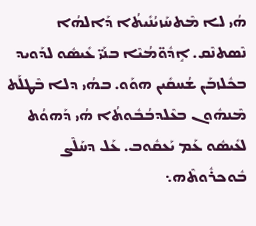ܗܳܝ ܠܐ ܡܶܬܚܰܙܝܳܢܺܝܬܳܐ ܕܰܐܠܗܳܐ ܢܶܣܬܢܶܩ. ܐܱܕܽܘ̈ܡܳܝܶܐ ܒܢܰܝ̈ ܥܺܝܣܽܘ ܠܕܰܘܝܕ ܒܟܽܠܙܒܰܢ ܫܳܚܩܺܝܢ ܗܘܰܘ. ܒܗܳܝ ܕܠܐ ܒܶܛܠܰܬ ܡܶܢܗܽܘܢ ܒܥܶܠܕܒܳܒܽܘܬܳܐ ܗܳܝ ܕܰܗܘܳܬ ܠܥܺܝܣܽܘ ܥܰܡ ܝܰܥܩܽܘܒ. ܥܰܠ ܕܚܰܠܶܨ ܒܽܘܟܪܽܘܬܶܗ܆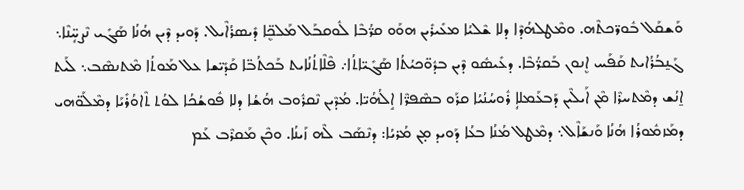ܘܰܫܩܰܠ ܒܽܘܪ̈ܟܬܶܗ. ܘܡܶܛܠܗܳܕܶܐ ܕܠܐ ܫܶܠܝܳܐ ܡܥܺܝܪܺܝܢ ܗܘܰܘ ܩܪ̈ܳܒܶܐ ܠܽܘܩܒܰܠ ܡܰܠܟܷ̈ܐ ܕܺܝܣܪܳܐܶܝܠ. ܕܰܘܝܕ ܕܶܝܢ ܗܳܢܳܐ ܣܰܓܺܝ ܢܶܨܚܴ̈ܢܶܐ܆ ܓܰܢ̱ܒܳܪܳܐܝܬ ܩܰܦܰܚ ܐܷܢܘܢ ܒܰܩܪ̈ܳܒܶܐ. ܕܥܺܝܣܽܘ ܕܶܝܢ ܒܕܽܘ̈ܟܝܳܬܳܐ ܣܰܓܺܝ̈ܐܬܳܐ܇ ܦܶܠܶܐܬܳܢܳܐܝܬ ܒܰܟܬܳܒ̈ܐ ܩܰܕܺܝ̈ܫܐ ܥܠ ܡܰܘܬܳܐ ܡܶܬܢܣܶܒ܆ ܠܰܝܬ ܐ̱ܢܳܫ ܕܡܶܬܚܪܶܐ ܡܶܢ ܐܰܝܠܶܝܢ ܕܰܒܥܰܡܠܐܴ ܪܽܘܚܳܢܳܝܳܐ ܩܪܰܘ ܒܣܶܦܪ̈ܶܐ ܐܱܠܳܗܳܝ̈ܐ. ܡܳܕܶܝܢ ܢܶܩܪܽܘܒ ܗܳܫܳܐ ܕܠܐ ܦܽܘܫܳܟܳܐ ܠܘܳܬ ܬܶܐܘܳܪܺܝܰܐ ܕܡܶܠܰܘ̈ܗܝ ܕܡܰܙܡܽܘܪܳܐ ܗܳܢܳܐ ܘܰܢܫܰܐܶܠ܆ ܕܡܶܛܠ ܡܳܢܳܐ ܒܥܳܐ ܕܰܘܝܕ ܡ̣ܢ ܡܳܪܝܳܐ: ܕܢܶܣܰܒ ܠܶܗ ܙܰܝܢܳܐ. ܘܟܶܢ ܡܰܩܪܶܒ ܥܰܡ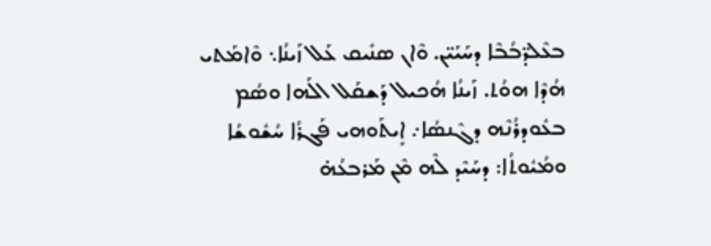ܒܥܶܠܕ̈ܒܳܒܶܐ ܕܚܰܝܰܝ̈ܢ. ܘܶܐܢ ܣܢܺܝܩ ܥܰܠ ܙܰܝܢܳܐ܆ ܘܶܐܡܰܬܝ ܗܳܕܶܐ ܗܘܳܬ. ܙܰܝܢܳܐ ܗܳܟܝܠ ܕܰܫܩܰܠ ܐܠܰܗܐ ܘܣܳܡ ܒܥܽܘܕܪܳܢܶܗ ܕܓܶܢܣܳܐ܇ ܐܻܝܬܰܘܗܝ ܦܰܓܪܳܐ ܚܳܫܽܘܫܳܐ ܘܡܳܝܽܘܬܳܐ: ܕܚܰܝܶܕ ܠܶܗ ܡܶܢ ܡܰܪܒܥܳܗ̇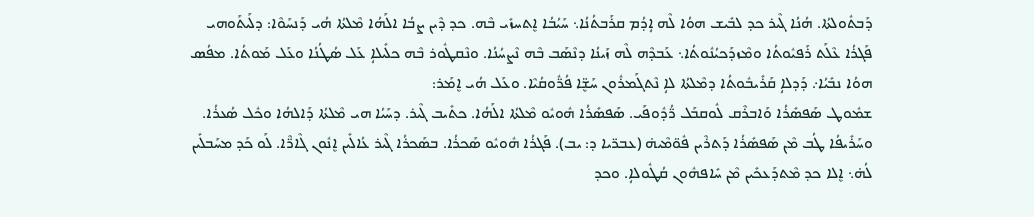ܕܰܒܬܽܘܠܬܳܐ. ܗܳܢܳܐ ܓܶܝܪ ܟܕ ܠܒܺܝܫ ܗܘܳܐ ܠܶܗ ܐܴܕܳܡ ܩܪܰܒܬܳܢܳܐ܆ ܚܰܝܳܒܳܐ ܐܷܬܚܙܺܝ ܒܶܗ. ܟܕ ܕܶܝܢ ܨܒܳܐ ܐܠܰܗܳܐ ܡܶܠܬܳܐ ܗܳܝ ܕܰܢܚܰܘܶܐ: ܕܠܰܝܬܰܘܗܝ ܦܰܓܪܳܐ ܥܶܠܰܬ ܪܰܦܝܽܘܬܳܐ ܘܡܶܙܕܰܟܝܳܢܽܘܬܳܐ܆ ܥܰܒܕܶܗ ܠܶܗ ܙܰܝܢܳܐ ܕܢܶܣܰܒ ܒܶܗ ܢܶܨܚܳܢܳܐ. ܘܢܶܩܛܽܘܪ ܒܶܗ ܟܠܺܝܠܐܴ ܥܰܠ ܣܳܛܳܢܳܐ ܘܥܰܠ ܡܰܘܬܳܐ. ܡܦܳܣ ܗܘܳܐ ܢܒܺܝܳܐ܇ ܕܰܕܠܐܴ ܩܰܪܺܝܒܽܘܬܳܐ ܕܡܶܠܬܳܐ ܠܐܴ ܢܶܬܓܰܡܪܽܘܢ ܚܰܫܷ̈ܐ ܦܳܪ̈ܽܘܩܳܝܶܐ. ܘܥܰܠ ܗܳܝ ܐܷܡܰܪ:
ܫܡܽܘܛ ܣܰܦܣܺܪܳܐ ܘܰܐܒܪܶܩ ܠܽܘܩܒܰܠ ܪ̈ܳܕܽܘܦܰܝ. ܣܰܦܣܺܪܳܐ ܗܽܘܝܽܘ ܡܶܠܬܳܐ ܐܠܰܗܳܐ. ܟܬܺܝܒ ܓܶܝܪ. ܕܚܰܝܳܐ ܗܝ ܡܶܠܬܳܐ ܕܰܐܠܗܳܐ ܘܟܽܠ ܣܳܥܪܳܐ. ܘܚܰܪܺܝܦܳܐ ܛܳܒ ܡܶܢ ܣܰܦܣܺܪܳܐ ܕܰܬܪܶܝܢ ܦܽܘ̈ܡܶܝܗ̇ (ܥܒܪ̈ܝܐ ܕ: ܝܒ). ܦܰܓܪܳܐ ܗܽܘܝܽܘ ܣܰܟܪܳܐ. ܒܣܰܟܪܳܐ ܓܶܝܪ ܥܳܐܠܺܝܢ ܐܷܢܽܘܢ ܓܶܐܪ̈ܶܐ. ܠܰܘ ܟܰܕ ܡܚܰܒܠܺܝܢ ܠܳܗ̇܆ ܐܷܠܐ ܟܕ ܡܶܬܕܰܥܟܺܝܢ ܡܶܢ ܚܺܐܦܗܽܘܢ ܩܳܛܽܘܠܐܴ. ܘܟܕ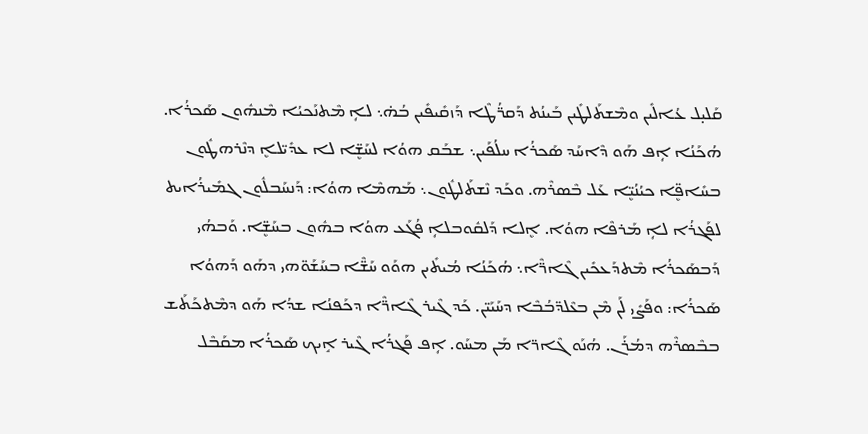ܩܰܠܝ̣ܠ ܥܳܐܠܺܝܢ ܘܡܶܫܬܰܠܛܺܝܢ ܒܰܝܢܳܬ ܕܰܩܪ̈ܳܛܶܐ ܕܰܙܩܺܝܦܺܝܢ ܒܳܗ̇܆ ܠܐܴ ܡܶܬܢܰܟܝܳܐ ܡܶܢܗܽܘܢ ܣܰܟܪܳܐ. ܗܳܟܰܢܳܐ ܐܴܦ ܗܰܘ ܕܶܐܚܰܕ ܣܰܟܪܳܐ ܚܠܳܦܰܝܢ܆ ܫܒܰܩ ܗܘܳܐ ܠܚܰܫܷ̈ܐ ܠܐ ܥܕܺܝ̈ܠܐܷ ܕܢܶܪܗܛܽܘܢ ܒܚܺܐܦܷ̈ܐ ܟܝܳܢܳܝܷ̈ܐ ܥܰܠ ܒܶܣܪܶܗ. ܘܟܰܕ ܢܶܫܬܰܠܛܽܘܢ܆ ܡܰܗܡܶܐ ܗܘܳܐ: ܕܰܢܚܰܒܠܽܘܢ ܓܡܺܝܪܳܐܝܬ ܠܦܰܓܪܳܐ ܠܐܴ ܡܰܪܦܶܐ ܗܘܳܐ. ܐܷܠܐ ܕܰܠܩܽܘܒܠܐܴ ܦܳܓܰܥ ܗܘܳܐ ܒܗܽܘܢ ܒܚܰܫܷ̈ܐ. ܘܰܒܗܳܝ ܕܰܒܣܰܟܪܳܐ ܡܶܬܕܰܥܟܺܝܢ ܓܶܐܪ̈ܶܐ܆ ܗܳܟܰܢܳܐ ܡܳܝܬܺܝܢ ܗܘܰܘ ܚܰܫ̈ܶܐ ܒܚܰܫܰܘ̈ܗܝ ܕܗܰܘ ܕܰܗܘܳܐ ܣܰܟܪܳܐ: ܘܦܰܨܺܝ ܠܰܢ ܡܶܢ ܒܥܶܠܕ̈ܒܳܒܶܐ ܕܚܰܝܰܝ̈ܢ. ܟܰܕ ܓܶܝܪ ܓܶܐܪ̈ܶܐ ܕܟܰܦܢܳܐ ܫܕܳܐ ܗܰܘ ܕܡܶܬܟܰܬܰܫ ܒܒܶܣܪܶܗ ܕܡܳܪܰܢ. ܗܳܢܰܘ ܓܶܐܪ̈ܐ ܡܰܢ ܡܚܰܘ. ܐܴܦ ܦܰܓܪܳܐ ܓܶܝܪ ܐܱܝܟ ܣܰܟܪܳܐ ܡܩܰܒܶܠ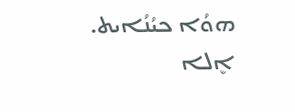ܗܘܳܐ ܟܝܳܢܳܐܝܬ. ܐܷܠܐ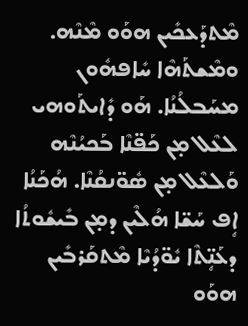ܡܶܬܕܰܥܟܺܝܢ ܗܘܰܘ ܡܶܢܶܗ. ܘܡܶܫܬܰܗܶܐ ܚܺܐܦܗܽܘܢ ܡܚܰܒܠܳܢܳܐ. ܗܰܘ ܕܺܐܝܬܰܘܗܝ ܠܥܶܠ ܡ̣ܢ ܟܰܦ̈ܢܶܐ ܒܰܟܝܳܢܶܗ ܘܰܠܥܶܠ ܡ̣ܢ ܣܽܘ̈ܢܩܳܢܶܐ. ܗܳܟܰܢܳܐ ܐܴܦ ܚܰܫ̈ܐ ܗܳܠܶܝܢ ܕܡ̣ܢ ܒܺܝܫܽܘܬܳܐ ܕܥܰܢܴ̈ܬܶܐ ܝܽܘ̈ܕܳܝܶܐ ܡܶܬܩܰܪܒܺܝܢ ܗܘܰܘ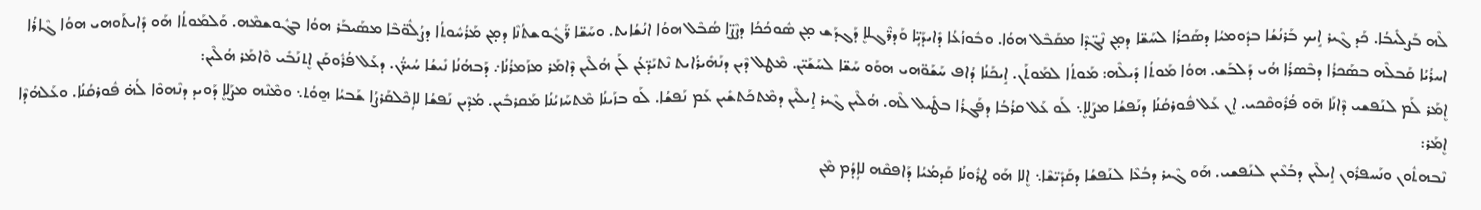ܠܶܗ ܒܰܨܠܺܝܒܳܐ. ܟܰܕ ܓܶܝܪ ܐܱܝܟ ܒܰܪܢܳܫܳܐ ܒܕܽܘܡܝܳܐ ܕܣܰܟܪܳܐ ܠܚܰܫ̈ܐ ܕܡ̣ܢ ܢܶܓ̈ܕܶܐ ܡܩܰܒܶܠ ܗܘܳܐ. ܘܒܽܘܙܳܥܳܐ ܕܺܐܝܕܰܝܴ̈ܐ ܘܰܕܪ̈ܶܓܠܐܷ ܕܰܓܕܰܫ ܡ̣ܢ ܣܽܘܟܳܟܳܐ ܕܨܶܨ̈ܐ ܣܳܒܶܠ ܗܘܳܐ ܐܢܳܫܳܐܝܬ. ܘܚܰܫ̈ܐ ܪ̈ܰܓܽܘܫܬܳܢܶܐ ܕܡ̣ܢ ܡܰܪܳܚܽܘܬܳܐ ܕܨܳܠܽܘ̈ܒܶܐ ܡܣܰܝܒܰܪ ܗܘܳܐ ܒܓܽܘܫܡܶܗ. ܘܰܠܡܰܘܬܳܐ ܗܰܘ ܕܺܐܝܬܰܘܗܝ ܗܘܳܐ ܓܶܐܪܳܐ ܐܚܪܳܝܳܐ ܩܰܒܠܶܗ ܒܣܰܟܪܳܐ ܕܒܶܣܪܳܐ ܗܳܝ ܕܰܠܒܰܫ. ܗܘܳܐ ܡܰܘܬܳܐ ܕܺܝܠܶܗ: ܡܰܘܬܳܐ ܠܡܰܘܬܰܢ. ܐܱܝܟܰܢܳܐ ܕܳܐܦ ܚܰܫܰܘ̈ܗܝ ܗܘܰܘ ܚܰܫ̈ܐ ܠܚܰܫܰܝ̈ܢ. ܡܶܛܠ ܕܶܝܢ ܕܢܰܗܺܝܪܳܐܝܬ ܢܶܬܝܰܕ̈ܥܳܢ ܠܰܢ ܗܳܠܶܝܢ ܕܶܐܡܰܪ ܡܙܰܡܪܳܢܳܐ܇ ܕܰܒܗܳܢܳܐ ܢܺܝܫܳܐ ܚܳܝܪ̈ܳܢ. ܕܥܰܠ ܦܳܪܽܘܩܰܢ ܐܷܬܢܰܒܺܝ ܘܶܐܡܰܪ ܗܳܠܶܝܢ:
ܐܷܡܰܪ ܠܰܡ ܠܢܰܦܫܝ ܕܶܐܢܰܐ ܗ̄ܘ ܦܳܪܽܘܩܶܟܝ. ܐܷܢ ܥܰܠ ܦܽܘܪܩܳܢܳܐ ܕܢܰܦܫܳܐ ܡܨܰܠܐܷ܆ ܠܰܘ ܥܰܠ ܩܪܳܒܳܐ ܕܦܰܓܪܳܐ ܒܛܺܝܠ ܠܶܗ. ܗܳܠܶܝܢ ܓܶܝܪ ܐܱܝܠܶܝܢ ܕܡܶܬܟܰܬܫܺܝܢ ܥܰܡ ܢܰܦܫܳܐ. ܠܰܘ ܒܙܰܝܢܳܐ ܡܶܬܚܰܙܝܳܢܳܐ ܡܰܩܪܒܺܝܢ. ܡܳܕܶܝܢ ܢܰܦܫܳܐ ܠܐܴܟܶܠܩܰܪܨܳܐ ܫܰܒܝܳܐ ܗ̱ܘܳܬ܆ ܘܡܶܢܶܗ ܡܨܰܠܐܷ ܕܰܘܝܕ ܕܢܶܗܘܶܐ ܠܳܗ̇ ܦܽܘܪܩܳܢܳܐ. ܘܥܰܠܗܳܕܶܐ ܐܷܡܰܪ:
ܢܶܒܗܬܽܘܢ ܘܢܰܚܦܪܽܘܢ ܐܱܝܠܶܝܢ ܕܒܳܥܶܝܢ ܠܢܰܦܫܝ. ܗܰܘ ܓܶܝܪ ܕܒܳܥܶܐ ܠܢܰܦܫܳܐ ܕܩܰܕܺܝ̈ܫܶܐ܆ ܐܷܠܐ ܗܰܘ ܛܪܽܘܢܳܐ ܩܰܕܡܳܝܳܐ ܕܰܐܦܩܶܗ ܠܐܴܕܳܡ ܡܶܢ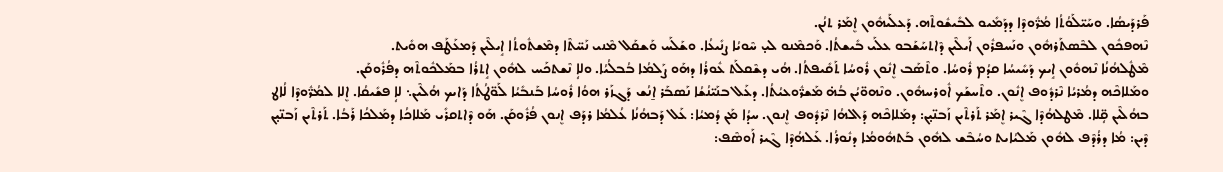ܦܰܪܕܰܝܣܳܐ. ܘܚܰܝ̈ܠܰܘܳܬܳܐ ܡܳܪ̈ܽܘܕܶܐ ܕܕܰܡܺܝܘ ܠܒܺܝܫܽܘܬܶܗ. ܕܰܥܠܰܝܗܽܘܢ ܐܷܡܰܪ ܬܢܳܢ.
ܢܶܗܦܟܽܘܢ ܠܒܶܣܬܰܪܗܽܘܢ ܘܢܰܚܦܪܽܘܢ ܐܰܝܠܶܝܢ ܕܶܐܬܚܰܫܰܒܘ ܥܠܰܝ ܒܺܝܫܬܳܐ. ܘܰܟܡܶܢܘ ܠܝ̣ ܚܶܘܝܳܐ ܨܢܺܝܥܳܐ. ܘܫܰܠܰܚ ܘܰܫܩܰܠ ܡܶܢܝ ܢܰܚ̈ܬܶܐ ܕܡܶܫܬܽܘܬܳܐ ܐܱܝܠܶܝܢ ܕܰܡܥܰܛܰܦ ܗܘܺܝܬ.
ܡܶܛܽܠܗܳܢܳܐ ܢܶܗܘܽܘܢ ܐܱܝܟ ܕܰܚܺܝܚܳܐ ܩܕܳܡ ܪܽܘܚܳܐ. ܘܬܶܣܰܒ ܐܷܢܽܘܢ ܪܽܘܚܳܐ ܬܰܩܺܝܦܬܳܐ. ܗܳܝ ܕܫܶܩܠܰܬ ܥܽܘܪܳܐ ܕܗܰܘ ܨܰܠܡܳܐ ܒܳܒܠܳܝܳܐ. ܘܠܐܴ ܢܶܫܬܟܰܚ ܠܗܽܘܢ ܐܱܬܪܳܐ ܒܡܰܠܟܽܘܬܶܗ ܕܦܳܪܽܘܩܰܢ.
ܘܡܰܠܐܟܶܗ ܕܡܳܪܝܳܐ ܢܶܪܕܽܘܦ ܐܷܢܽܘܢ. ܘܬܶܚܫܰܟ ܐܽܘܪܚܗܽܘܢ. ܘܢܶܗܘ̈ܝܳܢ ܒܳܗ̇ ܡܰܫܪ̈ܽܘܥܝܳܬܳܐ. ܕܥܰܠ ܒܢܰܝ̈ܢܳܫܳܐ ܢܰܣܒܰܪ ܐ̱ܢܳܫ ܕܰܓܙܰܪ ܗܘܳܐ ܪܽܘܚܳܐ ܒܰܢܒܺܝܳܐ ܠܰܘ̈ܛܳܬܳܐ ܕܰܐܝܟ ܗܳܠܶܝܢ܆ ܠܐܴ ܦܫܺܝܩܳܐ. ܐܷܠܐ ܠܡܳܪ̈ܽܘܕܶܐ ܠܳܐܛ ܒܗܳܠܶܝܢ ܩܴ̈ܠܐ. ܡܶܛܠܗܳܕܶܐ ܓܶܝܪ ܐܷܡܰܪ ܬܰܪܬܶܝܢ ܙܰܒܢ̈ܝ̣ܢ: ܕܡܰܠܐܟܶܗ ܕܰܐܠܗܳܐ ܢܶܪܕܽܘܦ ܐܷܢܘܢ. ܚܕܳܐ ܡܰܢ ܕܳܡܝܳܐ: ܥܰܠ ܕܰܒܗܳܢܳܐ ܥܳܠܡܳܐ ܪܕܰܦ ܐܷܢܘܢ ܦܳܪܽܘܩܰܢ. ܗܰܘ ܕܶܐܬܩܪܺܝ ܡܰܠܐܟܳܐ ܕܡܰܠܟܳܐ ܪܰܒܳܐ. ܬܰܪܬܶܝܢ ܙܰܒܢ̈ܝ̣ܢ ܕܶܝܢ: ܡܳܐ ܕܪܳܕܶܦ ܠܗܽܘܢ ܡܰܠܝܳܐܝܬ ܘܚܳܒܶܫ ܠܗܽܘܢ ܒܰܬܗܽܘܡܳܐ ܕܢܽܘܪܳܐ. ܥܰܠܗܳܕܶܐ ܓܶܝܪ ܐܰܘܣܶܦ: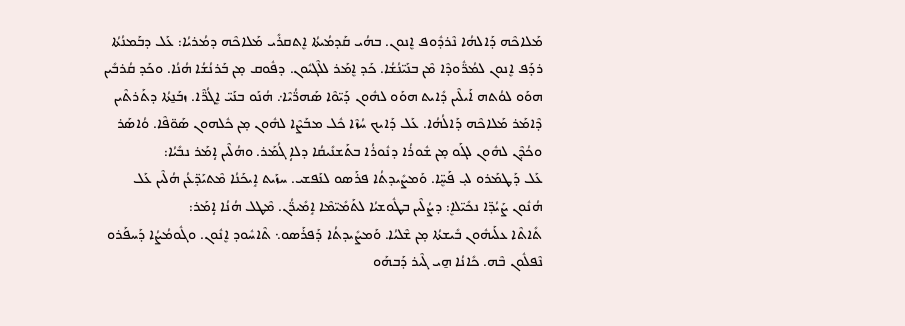ܡܰܠܐܟܶܗ ܕܰܐܠܗܳܐ ܢܶܪܕܽܘܦ ܐܷܢܘܢ. ܒܗܳܝ ܩܰܕܡܳܝܬܳܐ ܐܷܬܩܪܺܝ ܡܰܠܐܟܶܗ ܕܡܳܪܝܳܐ: ܥܰܠ ܕܒܰܡܢܳܬܳܐ ܪܕܰܦ ܐܷܢܘܢ ܠܡܳܪ̈ܽܘܕܶܐ ܡܶܢ ܒܢܰܝ̈ܢܳܫܳܐ. ܟܰܕ ܐܷܡܰܪ ܠܠܶܓܝܽܘܢ. ܕܦܽܘܩ ܡ̣ܢ ܒܰܪܢܳܫܳܐ ܗܳܢܳܐ. ܘܟܰܕ ܩܳܪܒܺܝܢ ܗܘܰܘ ܠܘܳܬܗ ܐܰܝܠܶܝܢ ܕܺܐܝܬ ܗܘܰܘ ܠܗܽܘܢ ܕܰܝ̈ܘܶܐ ܣܰܗܪ̈ܳܝܶܐ܇ ܗܳܢܰܘ ܒܢܰܝ̈ ܐܷܓܳܪ̈ܶܐ. ܙܒܰܢ̱ܬܳܐ ܕܬܰܪܬܶܝܢ ܕܶܐܡܰܪ ܡܰܠܐܟܶܗ ܕܰܐܠܳܗܳܐ. ܥܰܠ ܕܰܐܝܟ ܚܳܙܶܐ ܟܽܠ ܡܒܰܨܶܐ ܠܗܽܘܢ ܡ̣ܢ ܟܽܠܗܘܢ ܣܰܘ̈ܦܶܐ. ܘܳܐܣܰܪ ܘܟܳܕܶܢ ܠܗܽܘܢ ܠܓܰܘ ܡ̣ܢ ܫܽܘܪܳܐ ܕܢܽܘܪܳܐ ܒܬܰܫܢܺܝܩܳܐ ܕܠܐܴ ܓܳܡܰܪ. ܘܗܳܠܶܝܢ ܐܴܡܰܪ ܢܒܺܝܳܐ:
ܥܰܠ ܕܰܛܡܰܪܘ ܠܝ̣ ܦܰܚܷ̈ܐ. ܘܰܡܨܺܝܕܬܳܐ ܦܪܰܣܘ ܠܢܰܦܫܝ. ܚܙܰܝܬ ܐܱܝܟܰܢܳܐ ܡܶܬܝܰܕ̈ܥܳܢ ܗܳܠܶܝܢ ܥܰܠ ܗܳܢܽܘܢ ܨܰܝܳܕ̈ܐ ܢܟܺܝ̈ܠܐܷ: ܕܨܳܠܶܝܢ ܒܛܽܘܫܝܳܐ ܠܬܰܡܺܝ̈ܡܶܐ ܐܱܡܺܝܪ̈ܳܢ. ܡܶܛܠ ܗܳܢܳܐ ܐܴܡܰܪ:
ܬܺܐܬܶܐ ܥܠܰܝܗܽܘܢ ܒܺܝܫܬܳܐ ܡ̣ܢ ܫܶܠܝܳܐ. ܘܰܡܨܺܝܕܬܳܐ ܕܰܦܪܰܣܘ܆ ܬܶܐܚܽܘܕ ܐܷܢܽܘܢ. ܘܓܽܘܡܳܨܳܐ ܕܰܚܦܰܪܘ ܢܶܦܠܽܘܢ ܒܶܗ. ܟܺܐܢܳܐ ܗ̱ܝ ܓܶܝܪ ܕܰܒܗܰܘ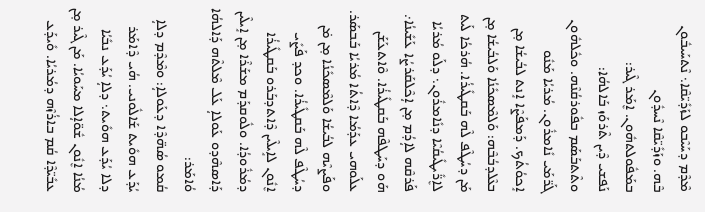ܡܶܕܶܡ ܕܚܰܝܶܒܘ ܠܙܰܕܺܝ̈ܩܶܐ܆ ܢܶܬܚܰܝܒܽܘܢ ܒܶܗ. ܘܙܰܕܺܝ̈ܩܶܐ ܢܶܚܕܽܘܢ ܒܡܰܦܽܘܠܬܗܽܘܢ. ܐܷܡܰܪ ܓܶܝܪ:
ܢܰܦܫܝ ܕܶܝܢ ܬܶܪܘܰܙ ܒܰܐܠܗܳܐ: ܘܬܶܬܒܰܣܰܡ ܒܦܽܘܪܩܳܢܶܗ. ܘܟܽܠܗܽܘܢ ܓܰܪ̈ܡܰܝ ܢܺܐܡܪܽܘܢ. ܡܳܪܝܳܐ ܡܰܢܽܘ ܐܱܟܘܳܬܳܟ. ܕܰܡܦܰܨܶܐ ܐܱܢܬ ܠܒܳܝܫܳܐ ܡ̣ܢ ܒܥܶܠܕܒܳܒܶܗ: ܘܰܠܡܶܣܟܺܢܳܐ ܘܰܠܒܳܝܫܳܐ ܡ̣ܢ ܡܰܢ ܕܚܳܛܶܦ ܠܶܗ ܒܰܩܛܺܝܪܳܐ. ܗܳܪܟܳܐ ܠܰܝܬ ܠܐܷܪ̈ܺܝܛܺܝܩܳܝܶܐ ܕܢܺܐܡܪܽܘܢ܆ ܕܠܰܘ ܡܳܪܝܳܐ ܦܰܪܩܶܗ ܠܐܴܕܳܡ ܡ̣ܢ ܐܴܟܶܠܩܰܪܨܳܐ ܥܰܫܺܝܢܳܐ܇ ܗܰܘ ܕܚܰܛܦܶܗ ܒܰܩܛܺܝܪܳܐ. ܘܶܐܬܥܰܫܰܢ ܥܠܰܘܗܝ ܥܕܰܡܳܐ ܕܶܐܬܳܐ ܡܳܪܝܳܐ ܒܰܒܣܰܪ. ܘܦܰܨܝܶܗ ܠܒܳܝܫܳܐ ܘܰܠܡܶܣܟܺܢܳܐ ܡ̣ܢ ܡ̇ܢ ܕܚܳܛܶܦ ܠܶܗ ܒܰܩܛܺܝܪܳܐ. ܘܟܕ ܦܰܨܺܝ ܐܷܢܽܘܢ ܠܐܱܝܠܶܝܢ ܕܶܐܬܕܒܰܪܘ ܒܰܩܛܺܝܪܳܐ ܕܡܳܪܽܘܕܳܐ. ܘܠܽܘܩܕܰܡ ܡܫܰܪܶܐ ܡ̣ܢ ܐܱܝܠܶܝܢ ܕܰܐܣܗܶܕܘ ܥܰܘܠܐܴ ܥܰܠ ܡܶܠܬܶܗ ܕܰܐܠܗܳܐ ܘܳܐܡܰܪ:
ܩܳܡܘ ܣܳܗ̈ܕܶܐ ܕܥܰܘܠܐܴ: ܘܡܶܕܶܡ ܕܠܐܴ ܝܳܕܰܥ ܗܘܺܝܬ ܫܰܐܠܽܘܢܝ. ܗܳܝ ܕܶܐܡܰܪ ܕܠܐ ܝܳܕܰܥ ܗܘܺܝܬ܆ ܕܠܐܴ ܝܳܕܰܥ ܢܒܺܝܳܐ ܡܳܢܳܐ ܐܷܢܽܘܢ ܫܽܘ̈ܐܴܠܐ ܡܚܰܘܝܳܐ. ܡܰܢ ܓܶܝܪ ܡ̣ܢ ܥܒܺܝ̈ܕܶܐ ܩܳܡ ܒܐܪܳܙܶܗ ܕܡܳܪܝܳܐ. ܘܺܝܕܰܥ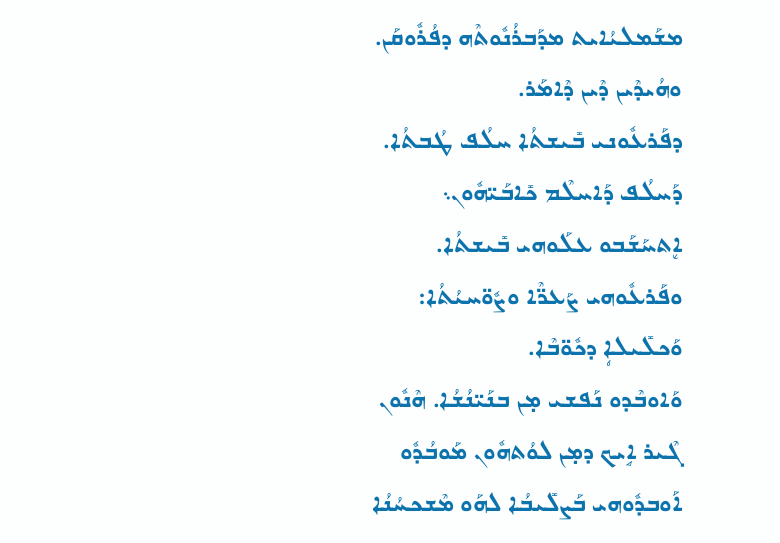ܡܫܰܡܠܝܳܐܝܬ ܡܕܰܒܪܳܢܽܘܬܶܗ ܕܦܳܪܽܘܩܰܢ. ܘܗܳܝܕܶܝܢ ܕܶܝܢ ܕܶܐܡܰܪ.
ܕܦܰܪܥܽܘܢܝ ܒܺܝܫܬܳܐ ܚܠܳܦ ܛܳܒܬܳܐ. ܕܰܚܠܳܦ ܕܰܐܚܠܶܡ ܟܺܐܒܰܝ̈ܗܽܘܢ܆ ܐܷܬܚܰܫܰܒܘ ܥܠܰܘܗܝ ܒܺܝܫܬܳܐ. ܘܦܰܪܥܽܘܗܝ ܨܰܥܪ̈ܶܐ ܘܨܽܘ̈ܚܝܳܬܳܐ: ܘܰܟܠܺܝܠܐܴ ܕܟܽܘ̈ܒܶܐ.
ܘܰܐܘܒܶܕܘ ܢܰܦܫܝ ܡ̣ܢ ܒܢܰܝ̈ܢܳܫܳܐ. ܗܶܢܽܘܢ ܓܶܝܪ ܐܱܝܟ ܕܡ̣ܢ ܠܘܳܬܗܽܘܢ ܡܰܘܒܳܕܽܘ ܐܰܘܒܕܽܘܗܝ ܒܰܨܠܺܝܒܳܐ ܠܗܰܘ ܡܶܫܟܚܳܢܳܐ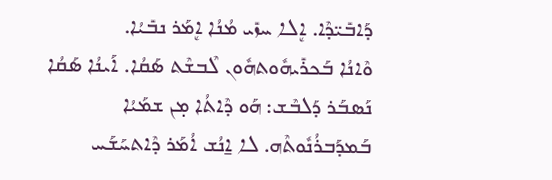ܕܰܐܒܺܝ̈ܕܶܐ. ܐܷܠܐ ܚܙܺܝ ܡܳܢܳܐ ܐܷܡܰܪ ܢܒܺܝܳܐ.
ܘܶܐܢܳܐ ܒܰܟܪܺܝܗܽܘܬܗܽܘܢ ܠܶܒܫܶܬ ܣܰܩܳܐ. ܐܰܝܢܳܐ ܣܰܩܳܐ ܢܰܣܒܰܪ ܕܰܠܒܶܫ: ܗܰܘ ܕܶܐܬܳܐ ܡ̣ܢ ܫܡܰܝܳܐ ܒܰܡܕܰܒܪܳܢܽܘܬܶܗ. ܠܐ ܐ̱ܢܳܫ ܐܳܡܰܪ ܕܶܐܬܚܰܫܰܚ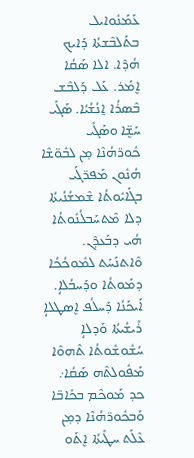ܥܰܡܰܢܽܘܐܝܠ ܒܬܰܠܒܶܫܬܳܐ ܕܰܐܝܟ ܗܳܕܶܐ. ܐܠܐ ܣܰܩܳܐ ܐܷܡܰܪ. ܥܰܠ ܕܰܠܒܶܫ ܒܶܣܪܳܐ ܐ̱ܢܳܫܳܝܳܐ. ܣܰܓܺܝ ܚܰܫܷ̈ܐ ܘܣܰܓܺܝ ܟܽܘܪ̈ܗܳܢܶܐ ܡ̣ܢ ܠܒܽܘ̈ܫܶܐ ܗܳܢܽܘܢ ܡܰܦܪ̈ܓܰܝ ܒܓܰܐܝܽܘܬܳܐ ܫܶܡܫܳܢܳܝܬܳܐ ܕܠܐ ܡܶܬܚܰܒܠܳܢܽܘܬܳܐ ܗܳܝ ܕܒܰܥܕܶܢ. ܘܶܐܬܢܰܚܰܬ ܠܡܽܘܟܳܟܳܐ ܕܡܰܘܬܳܐ ܘܕܰܚܒܳܠܐܴ. ܐܰܝܟܰܢܳܐ ܕܰܚܠܳܦ ܐܷܣܛܠܐܴ ܪܺܝܫܳܝܬܳܐ ܘܰܕܠܐܴ ܚܳܫܽܘܫܽܘܬܳܐ ܬܶܗܘܶܐ ܡܰܦܽܘܠܬܶܗ ܣܰܩܳܐ܇ ܟܕ ܡܰܘܟܶܡ ܒܟܺܐܒ̈ܐ ܘܰܒܟܽܘܪ̈ܗܳܢܶܐ ܕܡ̣ܢ ܥܶܠܰܬ ܚܛܺܝܬܳܐ ܐܷܬܰܘ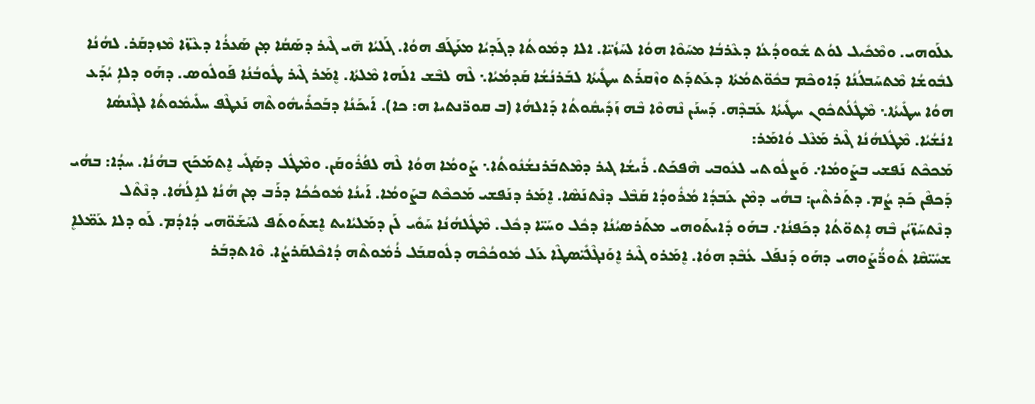ܥܠܰܘܗܝ. ܘܡܶܟܺܝܠ ܠܘܳܬ ܫܽܘܘܕܳܥܳܐ ܕܥܶܪܒܳܐ ܡܚܰܘܶܐ ܗܘܳܐ ܠܚܰܙܳܝ̈ܐ. ܐܠܐ ܕܡܽܘܬܳܐ ܕܓܰܕܝܳܐ ܡܥܰܛܰܦ ܗܘܳܐ. ܓܰܠܝܳܐ ܗ̄ܝ ܓܶܝܪ ܕܣܰܩܳܐ ܡ̣ܢ ܣܰܥܪܳܐ ܕܥܶܙ̈ܐ ܡܶܙܕܩܰܪ. ܠܗܳܢܳܐ ܠܒܽܘܫܳܐ ܡܶܬܚܰܒܠܳܢܳܐ ܕܰܐܘܟܶܡ ܒܟܽܘ̈ܬܡܳܬܳܐ ܕܥܰܬܕܰܬ ܘܙܶܩܪܰܬ ܚܛܺܝܬܳܐ ܠܒܰܪܢܳܫܳܐ ܩܰܕܡܳܝܳܐ܆ ܠܶܗ ܠܒܶܫ ܐܠܰܗܐ ܡܶܠܬܳܐ. ܐܷܡܰܪ ܓܶܝܪ ܛܽܘܒܳܢܳܐ ܦܰܘܠܽܘܣ. ܕܗܰܘ ܕܠܐܴ ܝܳܕܰܥ ܗܘܳܐ ܚܛܺܝܬܳܐ܆ ܡܶܛܽܠܳܬܟܽܘܢ ܚܛܺܝܬܳܐ ܥܰܒܕܶܗ. ܕܰܚܢܰܢ ܢܶܗܘܶܐ ܒܶܗ ܙܰܕܺܝܩܽܘܬܳܐ ܕܰܐܠܗܳܐ (ܒ ܩܘܪ̈ܢܬܝܐ ܗ: ܟܐ). ܐܰܝܟܰܢܳܐ ܕܒܰܟܪܺܝܗܽܘܬܶܗ ܢܰܥܛܶܦ ܚܠܺܝܡܽܘܬܳܐ ܠܓܶܢܣܳܐ ܐܢܳܫܳܝܳܐ. ܡܶܛܽܠܗܳܢܳܐ ܓܶܝܪ ܡܰܥܶܠ ܘܳܐܡܰܪ:
ܡܰܟܟܶܬ ܢܰܦܫܝ ܒܨܰܘܡܳܐ܇ ܘܰܨܠܽܘܬܝ ܠܥܽܘܒܝ ܗܶܦܟܰܬ. ܪܺܝܫܳܐ ܓܝܪ ܕܡܶܬܒܰܪܢܫܳܢܽܘܬܳܐ܆ ܨܰܘܡܳܐ ܗܘܳܐ ܠܶܗ ܠܦܳܪܽܘܩܰܢ. ܘܡܶܛܽܠ ܕܣܰܓܺܝ ܐܷܬܡܰܟܰܟ ܒܗܳܢܳܐ. ܚܕܳܐ: ܒܗܳܝ ܕܰܟܦܶܢ ܟܰܕ ܨܳܡ. ܕܬܰܪܬܶܝܢ: ܒܗܳܝ ܕܡܶܢ ܥܰܒܕܳܐ ܡܳܪܽܘܕܳܐ ܩܰܒܶܠ ܕܢܶܬܢܰܣܶܐ. ܐܷܡܰܪ ܕܢܰܦܫܝ ܡܰܟܟܶܬ ܒܨܰܘܡܳܐ. ܐܰܝܢܳܐ ܡܽܘܟܳܟܳܐ ܕܪܰܒ ܡ̣ܢ ܗܳܢܳܐ ܠܐܱܠܳܗܳܐ. ܕܢܶܬܶܠ ܕܢܶܬܚܰܙ̈ܝܳܢ ܒܶܗ ܐܴܬܘ̈ܬܳܐ ܕܟܰܦܢܳܐ܇ ܒܗܰܘ ܕܺܐܝܬܰܘܗܝ ܡܬܰܪܣܝܳܢܳܐ ܕܟܽܠ ܘܚܰܝ̈ܐ ܕܟܽܠ. ܡܶܛܽܠܗܳܢܳܐ ܚܰܘܺܝ ܠܰܢ ܕܡܰܠܝܳܐܝܬ ܐܷܫܬܰܘܬܰܦ ܠܚܰܫܰܘ̈ܗܝ ܕܳܐܕܳܡ. ܠܰܘ ܕܠܐ ܥܰܡ̈ܠܐܷ ܫܚܺܝ̈ܩܶܐ ܬܽܘܪ̈ܳܨܰܘܗܝ ܕܗܰܘ ܕܰܢܦܰܠ ܥܳܒܶܕ ܗܘܳܐ. ܐܷܡܰܪܘ ܓܶܝܪ ܐܷܘܰܢܓܶܠܺܝ̈ܣܛܶܐ ܥܰܠ ܡܽܘܟܳܟܶܗ ܕܠܽܘܩܒܰܠ ܪܳܡܽܘܬܶܗ ܕܳܐܟܶܠܩܰܪܨܳܐ. ܘܶܐܬܕܒܰܪ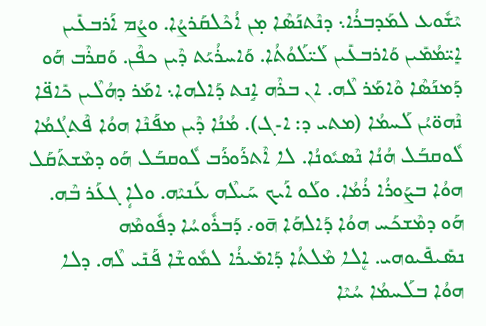ܝܶܫܽܘܥ ܠܡܰܕܒܪܳܐ܆ ܕܢܶܬܢܰܣܶܐ ܡ̣ܢ ܐܳܟܶܠܩܰܪܨܳܐ. ܘܨܳܡ ܐܰܪܒܥܺܝܢ ܐܻܝ̈ܡܳܡܺܝܢ ܘܰܐܪܒܥܺܝܢ ܠܰܝ̈ܠܰܘܳܬܳܐ. ܘܰܐܚܪܳܝܰܬ ܕܶܝܢ ܟܦܶܢ. ܘܰܩܪܶܒ ܗܰܘ ܕܰܡܢܰܣܶܐ ܘܶܐܡܰܪ ܠܶܗ. ܐܢ ܒܪܶܗ ܐܱܢܬ ܕܰܐܠܗܐ܆ ܐܡܰܪ ܕܗܳܠܶܝܢ ܟܺܐܦ̈ܐ ܢܶܗܘ̈ܝܳܢ ܠܰܚܡܳܐ (ܡܬܝ ܕ: ܐ-ܓ). ܡܳܢܳܐ ܕܶܝܢ ܡܦܰܢܶܐ ܗܘܳܐ ܦܶܬܓܳܡܳܐ ܠܽܘܩܒܰܠ ܗܳܢܳܐ ܢܶܣܝܽܘܢܳܐ. ܠܐ ܐܶܬܪܰܘܪܰܒ ܠܽܘܩܒܰܠ ܗܰܘ ܕܡܶܫܬܰܩܰܠ ܗܘܳܐ ܒܨܰܘܪܳܐ ܪܳܡܳܐ. ܘܠܰܘ ܐܰܝܟ ܚܰܝܠܶܗ ܥܰܢܝܶܗ. ܘܠܐܴ ܓܥܰܪ ܒܶܗ. ܗܰܘ ܕܡܶܫܟܰܚ ܗܘܳܐ ܕܰܐܠܗܰܐ ܗ̄ܘ܇ ܕܰܒܪܽܘܚܳܐ ܕܦܽܘܡܶܗ ܢܣܺܝܦܺܝܘܗܝ. ܐܷܠܐ ܡܶܠܬܳܐ ܕܰܐܡܺܝܪܳܐ ܠܡܽܘܫܶܐ ܦܰܢܺܝ ܠܶܗ. ܕܠܐ ܗܘܳܐ ܒܠܰܚܡܳܐ ܚܳܝܶܐ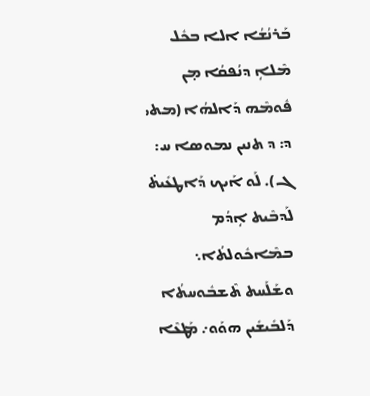ܒܰܪܢܳܫܳܐ ܐܠܐ ܒܟܽܠ ܡܶܠܐܴ ܕܢܳܦܩܳܐ ܡ̣ܢ ܦܽܘܡܶܗ ܕܰܐܠܗܳܐ (ܡܬܝ ܕ: ܕ ܬܢܝܢ ܢܡܘܣܐ ܚ: ܓ). ܠܰܘ ܐܰܝܟ ܕܰܐܛܥܺܝܬ̇ ܠܰܕܒܶܝܬ ܐܴܕܳܡ ܒܡܶܐܟܽܘܠܬܳܐ܆ ܘܫܰܠܰܚܬ ܬܶܫܒܽܘܚܬܳܐ ܕܰܠܒܺܝܫܺܝܢ ܗܘܰܘ܇ ܡܰܛܥܶܐ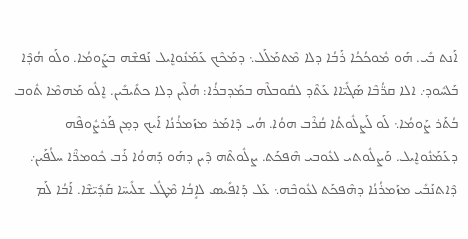ܐܰܢܬ ܒܺܝ. ܗܰܘ ܡܽܘܟܳܟܳܐ ܪܰܒܳܐ ܕܠܐ ܡܶܬܡܰܠܰܠ܆ ܕܡܰܟܶܟ ܥܰܡܰܢܽܘܐܷܝܠ ܢܰܦܫܶܗ ܒܨܰܘܡܳܐ. ܘܠܰܘ ܗܳܕܶܐ ܒܰܠܚܽܘܕ܇ ܐܠܐ ܩܪ̈ܳܒܶܐ ܣܰܓܺܝ̈ܐܐ ܥܰܬܶܕ ܠܩܽܘܒܠܶܗ ܒܡܰܕܒܪܳܐ: ܗܳܠܶܝܢ ܕܠܐ ܟܬܺܝܒܺܝܢ. ܐܷܠܽܘ ܡܰܗܡܶܐ ܬܽܘܒ ܒܳܬܰܪ ܨܰܘܡܳܐ܆ ܠܰܘ ܠܰܨܠܽܘܬܳܐ ܩܳܪܶܒ ܗܘܳܐ. ܗܳܝ ܕܶܐܡܰܪ ܡܙܰܡܪܳܢܳܐ ܐܰܝܟ ܕܡ̣ܢ ܦܰܪܨܽܘܦܶܗ ܕܥܰܡܰܢܽܘܐܷܝܠ. ܘܰܨܠܽܘܬܝ ܠܥܽܘܒܝ ܗܶܦܟܰܬ. ܨܠܽܘܬܶܗ ܕܶܝܢ ܕܗܰܘ ܕܰܗܘܳܐ ܪܰܒ ܟܽܘܡܪ̈ܶܐ ܚܠܳܦܰܝܢ܇ ܕܶܐܬܢܰܒܺܝ ܡܙܰܡܪܳܢܳܐ ܕܗܶܦܟܰܬ ܠܥܽܘܒܶܗ܆ ܥܰܠ ܕܰܐܦܺܝܣ ܠܐܱܒܳܐ ܡܶܛܽܠ ܫܠܺܝܚ̈ܐ ܩܰܕܺܝ̈ܫܶܐ. ܐܰܒܳܐ ܠܰܡ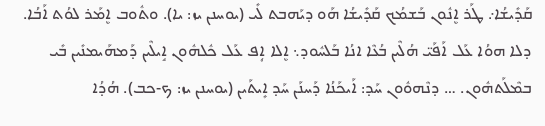ܩܰܕܺܝܫܳܐ܇ ܛܰܪ ܐܷܢܽܘܢ ܒܰܫܡܳܟ ܩܰܕܺܝܫܳܐ ܗܰܘ ܕܝܰܗܒܬ ܠܺܝ (ܝܘܚܢܢ ܝܙ: ܝܐ). ܘܬܽܘܒ ܐܷܡܰܪ ܠܘܳܬ ܐܰܒܳܐ. ܕܠܐ ܗܘܳܐ ܥܰܠ ܐܰܦܰܝ̈ ܗܳܠܶܝܢ ܒܳܥܶܐ ܐܢܳܐ ܒܰܠܚܽܘܕ܆ ܐܷܠܐ ܐܴܦ ܥܰܠ ܟܽܠܗܽܘܢ ܐܱܝܠܶܝܢ ܕܰܡܗܰܝܡܢܺܝܢ ܒܺܝ ܒܡܶܠܰܬܗܽܘܢ. … ܕܢܶܗܘܽܘܢ ܚܰܕ: ܐܰܝܟܰܢܳܐ ܕܰܚܢܰܢ ܚܰܕ ܐܻܝܬܰܝܢ (ܝܘܚܢܢ ܝܙ: ܟ-ܟܒ). ܗܳܕܳܐ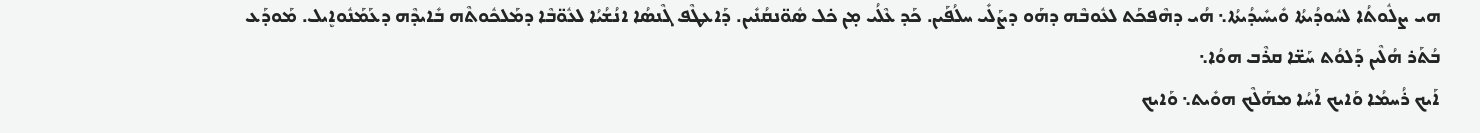ܗܝ ܨܠܽܘܬܳܐ ܠܚܽܘܕܳܝܬܳܐ ܘܺܝܚܺܝܕܳܝܬܳܐ܆ ܗܳܝ ܕܗܶܦܟܰܬ ܠܥܽܘܒܶܗ ܕܗܰܘ ܕܨܰܠܺܝ ܚܠܳܦܰܝܢ. ܟܰܕ ܥܶܠܳܝ ܡ̣ܢ ܟ̇ܠ ܣܽܘ̈ܢܩܳܢܺܝܢ. ܕܰܐܥܛܶܦ ܓܶܢܣܳܐ ܐܢܳܫܳܝܳܐ ܠܥܽܘ̈ܒܶܐ ܕܡܰܠܟܽܘܬܶܗ ܒܺܐܝܕܶܗ ܕܥܰܡܰܢܽܘܐܷܝܠ. ܡܰܘܕܰܥ ܒܳܬܰܪ ܗܳܠܶܝܢ ܕܰܠܘܳܬ ܚܰܫ̈ܐ ܩܪܶܒ ܗܘܳܐ܆
ܐܰܝܟ ܪܳܚܡܳܐ ܘܰܐܝܟ ܐܰܚܳܐ ܡܗܰܠܶܟ ܗܘܺܝܬ܆ ܘܰܐܝܟ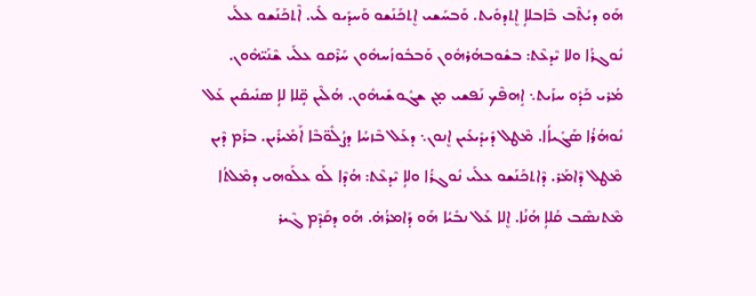ܗܰܘ ܕܝܳܬܶܒ ܒܶܐܒܠܐܴ ܐܷܬܕܘܺܝܬ. ܘܰܒܚܰܫܝ ܐܷܬܟܰܢܰܫܘ ܘܰܚܕܺܝܘ ܠܺܝ. ܐܶܬܟܰܢܰܫܘ ܥܠܰܝ ܢܽܘܓܪܳܐ ܘܠܐ ܝܶܕܥܶܬ: ܒܫܽܘܒܗܳܪܗܽܘܢ ܘܰܒܒܽܘܙܳܚܗܽܘܢ ܚܰܪܶܩܘ ܥܠܰܝ ܫܶܢܰܝ̈ܗܽܘܢ. ܡܳܪܝ ܟܰܕܽܘ ܚܙܰܝܬ܆ ܐܱܗܦܶܟ ܢܰܦܫܝ ܡ̣ܢ ܫܓܽܘܫܺܝܗܽܘܢ. ܗܳܠܶܝܢ ܩܴ̈ܠܐ ܠܐܴ ܣܢܺܝܩܺܝܢ ܥܰܠ ܢܽܘܗܳܪܳܐ ܣܰܓܺܝܐܳܐ. ܡܶܛܠ ܕܺܝܕܺܝܥܺܝܢ ܐܷܢܘܢ܆ ܕܥܰܠ ܒܶܙܚܳܐ ܕܨܳܠܽܘ̈ܒܶܐ ܐܰܡܺܝܪܺܝܢ. ܒܪܰܡ ܕܶܝܢ ܡܶܛܠ ܕܶܐܡܰܪ. ܕܶܐܬܟܰܢܰܫܘ ܥܠܰܝ ܢܽܘܓܪܳܐ ܘܠܐܴ ܝܶܕܥܶܬ: ܗܳܕܶܐ ܠܰܘ ܥܠܰܘܗܝ ܕܡܶܠܬܳܐ ܡܶܬܢܣܶܒ ܩܳܠܐܴ ܗܳܢܳܐ. ܐܷܠܐ ܥܰܠ ܢܒܺܝܳܐ ܗܰܘ ܕܰܐܡܪܳܗ̇. ܗܰܘ ܕܩܰܕܶܡ ܓܶܝܪ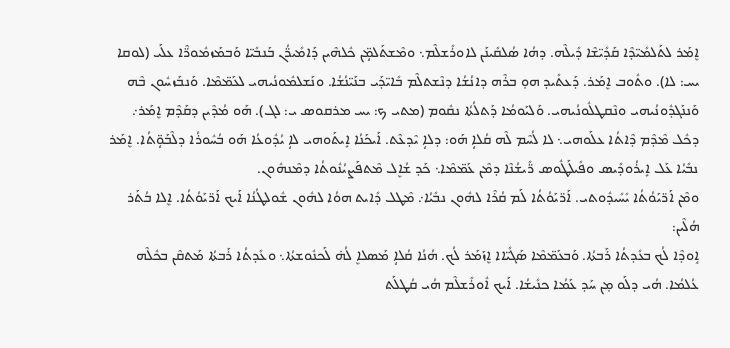ܐܷܡܰܪ ܠܬܰܠܡܺܝ̈ܕܶܐ ܩܰܕܺܝ̈ܫܶܐ ܕܺܝܠܶܗ. ܕܗܳܐ ܣܳܠܩܺܝܢܰܢ ܠܐܘܪܺܫܠܶܡ܆ ܘܡܶܫܬܰܠܡܴ̈ܢ ܟܽܠܗܶܝܢ ܕܰܐܡܺܝܪ̈ܳܢ ܒܰܢܒܺܝ̈ܐ ܘܰܒܡܰܙܡܽܘܪ̈ܶܐ ܥܠܰܝ (ܠܘܩܐ ܝܚ: ܠܐ). ܘܬܽܘܒ ܐܷܡܰܪ. ܕܰܥܬܺܝܕ ܗܘ̣ ܒܪܶܗ ܕܐܢܳܫܳܐ ܕܢܶܫܬܠܶܡ ܒܺܐܝ̈ܕܰܝ ܒܢܰܝ̈ܢܳܫܳܐ. ܘܢܰܫܠܡܽܘܢܳܝܗܝ ܠܥܰܡ̈ܡܶܐ. ܘܰܢܒܰܙܚܽܘܢ ܒܶܗ ܘܰܢܢܰܓܕܽܘܢܳܝܗܝ ܘܢܶܩܛܠܽܘܢܳܝܗܝ. ܘܰܠܝܰܘܡܳܐ ܕܰܬܠܳܬܳܐ ܢܩܽܘܡ (ܡܬܝ ܟ: ܝܚ ܡܪܩܘܣ ܝ: ܠܓ). ܗܰܘ ܡܳܕܶܝܢ ܕܩܰܕܶܡ ܐܷܡܰܪ܇ ܕܟܽܠ ܡܶܕܶܡ ܕܶܐܬܳܐ ܥܠܰܘܗܝ܆ ܠܐ ܠܳܚܶܡ ܠܶܗ ܩܳܠܐܴ ܗܰܘ: ܕܠܐܴ ܝܶܕܥܶܬ. ܐܰܝܟܰܢܳܐ ܐܻܝܬܰܘܗܝ ܠܐܴ ܝܳܕܽܘܥܳܐ ܗܰܘ ܒܳܚܽܘܪܳܐ ܕܠܶܒܰܘܴ̈ܬܳܐ. ܐܷܡܰܪ ܢܒܺܝܳܐ ܥܰܠ ܐܻܝܪܳܘܕܺܝܣ ܘܦܺܝܠܰܛܽܘܣ ܪ̈ܺܝܫܳܢܶܐ ܕܡܶܢ ܥܰܡ̈ܡܶܐ܆ ܟܰܕ ܫܳܐܷܠ ܡܶܬܦܰܨܝܳܢܽܘܬܳܐ ܕܡܶܢܗܽܘܢ.
ܘܡܶܢ ܐܰܪ̈ܝܰܘܳܬܳܐ ܝܺܚܺܝܕܽܘܬܝ. ܐܰܪ̈ܝܰܘܳܬܳܐ ܠܰܡ ܩܳܪܶܐ ܠܗܽܘܢ ܢܒܺܝܳܐ܇ ܡܶܛܠ ܕܺܐܝܬ ܗܘܳܐ ܠܗܽܘܢ ܫܽܘܠܛܳܢܳܐ ܐܰܝܟ ܐܰܪ̈ܝܰܘܳܬܳܐ. ܐܷܠܐ ܒܳܬܰܪ ܗܳܠܶܝܢ:
ܐܱܘܕܶܐ ܠܳܟ ܒܥܺܕܬܳܐ ܪܰܒܬܳܐ. ܘܰܒܥܰܡ̈ܡܶܐ ܣܰܓܺܝ̈ܐܐ ܐܷܙܰܡܰܪ ܠܳܟ. ܗܳܢܳܐ ܩܳܠܐܴ ܡܰܣܠܐܷ ܠܳܗ̇ ܠܰܟܢܽܘܫܬܳܐ܆ ܘܥܺܕܬܳܐ ܪܰܒܬܳܐ ܡܰܬܩܶܢ ܒܟܽܠܶܗ ܥܳܠܡܳܐ. ܗܳܝ ܕܠܰܘ ܡ̣ܢ ܚܰܕ ܥܰܡܳܐ ܟܢܺܝܫܳܐ. ܐܰܝܟ ܐܽܘܪܺܫܠܶܡ ܗܳܝ ܩܳܛܠܰܬ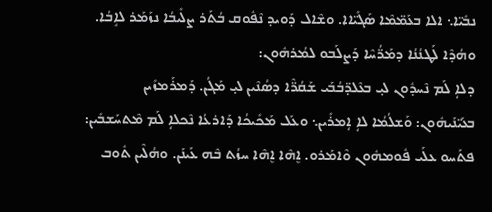ܢܒܺܝ̈ܐ܆ ܐܠܐ ܒܥܰܡ̈ܡܶܐ ܣܰܓܺܝ̈ܐܐ. ܘܫܶܐܠ ܕܰܘܝܕ ܢܶܦܽܘܩ ܒܳܬܰܪ ܨܠܺܝܒܳܐ ܢܙܰܡܰܪ ܠܐܱܒܳܐ. ܘܗܳܕܶܐ ܠܰܛܢܳܢܳܐ ܕܡܰܪ̈ܳܚܶܐ ܕܰܨܠܰܒܘ ܠܡܳܪܗܽܘܢ:
ܕܠܐܴ ܠܰܡ ܢܶܚܕܽܘܢ ܠܝ̣ ܒܥܶܠܕ̈ܒܳܒܰܝ ܫܰܩܳܪ̈ܶܐ ܕܣܳܢܶܝܢ ܠܝ̣ ܡܰܓܳܢ. ܕܰܡܪܰܡܙܺܝܢ ܒܥܰܝ̈ܢܰܝܗܽܘܢ: ܘܰܫܠܳܡܳܐ ܠܐܴ ܐܴܡܪܺܝܢ܆ ܘܥܰܠ ܡܰܟܺܝܟܳܐ ܕܰܐܪܥܳܐ ܢܶܟܠܐܴ ܠܰܡ ܡܶܬܚܰܫܒܺܝܢ: ܦܬܰܚܘ ܥܠܰܝ ܦܽܘܡܗܽܘܢ ܘܶܐܡܰܪܘ. ܐܷܗܶܐ ܐܷܗܶܐ ܚܙܳܬ ܒܶܗ ܥܰܝܢܰܢ. ܘܗܳܠܶܝܢ ܬܽܘܒ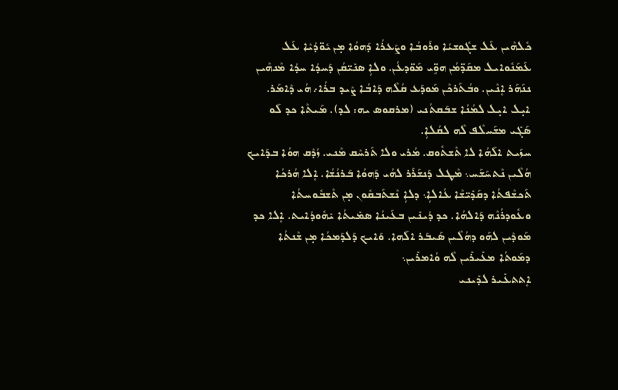ܟܽܠܗܶܝܢ ܥܰܠ ܫܓܽܘܫܝܳܐ ܘܪܰܘܒܳܐ ܘܨܰܥܪܳܐ ܕܰܗܘܳܐ ܡ̣ܢ ܝܽܘ̈ܕܳܝܶܐ ܥܰܠ ܥܰܡܰܢܽܘܐܝܠ ܡܩܰܕ̈ܡܳܢ ܗܘܱ̈ܝ ܡܰܘ̈ܕܥܳܢ. ܘܠܐܴ ܣܢܺܝ̈ܩܳܢ ܕܰܚܕܳܐ ܚܕܳܐ ܡܶܢܗܶܝܢ ܢܢܰܗܰܪ ܐܷܢܶܝܢ. ܘܒܳܬܰܪܟܶܢ ܡܰܘܕܰܥ ܩܳܠܶܗ ܕܰܐܒܳܐ ܨܶܝܕ ܒܪܳܐ܇ ܗܳܝ ܕܶܐܡܰܪ. ܐܝ̣ܠ‌ ܐܝ̣ܠ ܠܡܳܢܳܐ ܫܒܰܩܬܳܢܝ (ܡܪܩܘܣ ܝܗ: ܠܕ). ܡܰܝܬܶܐ ܟܕ ܠܰܘ ܣܰܓܺܝ ܡܫܰܚܠܶܦ ܠܶܗ ܠܩܳܠܐܴ.
ܚܙܰܝܬ ܐܠܰܗܳܐ ܠܐ ܬܶܫܬܽܘܩ. ܡܳܪܝ ܘܠܐ ܬܰܪܚܶܩ ܡܶܢܝ. ܙܳܕܶܩ ܗܘܳܐ ܒܕܰܐܝܟ ܗܳܠܶܝܢ ܢܶܬܚܰܫܰܚ܆ ܡܶܛܠ ܕܰܢܫܰܪܰܪ ܠܗܳܝ ܕܰܗܘܳܐ ܒܰܪܢܳܫܳܐ. ܐܷܠܐ ܗܳܪܟܳܐ ܬܰܟܫܶܦܬܳܐ ܕܩܰܕܺܝ̈ܫܶܐ ܥܳܐܠܐܴ܆ ܕܠܐܴ ܢܶܫܬܰܒܩܽܘܢ ܡ̣ܢ ܬܶܫܒܽܘܚܬܳܐ ܘܥܽܘܕܪܳܢܶܗ ܕܰܐܠܗܳܐ. ܟܕ ܕܳܝܢܺܝܢ ܒܥܰܝܢܳܐ ܣܡܺܝܬܳܐ ܝܺܗܽܘܕܳܐܝܬ. ܐܷܠܐ ܟܕ ܡܰܘܕܶܝܢ ܠܗܰܘ ܕܗܳܠܶܝܢ ܣܰܝܒܰܪ ܐܠܰܗܐ. ܘܰܐܝܟ ܕܰܠܕܰܡܟܳܐ ܡ̣ܢ ܫܶܢܬܳܐ ܕܡܰܘܬܳܐ ܡܥܺܝܪܺܝܢ ܠܶܗ ܘܳܐܡܪܺܝܢ܆
ܐܷܬܬܥܺܝܪ ܠܕܺܝܢܝ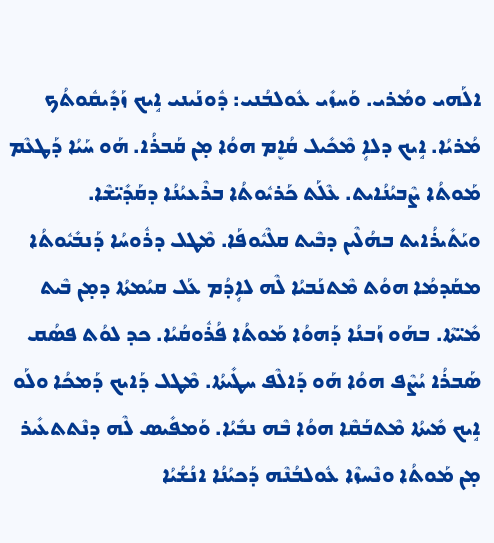ܐܠܰܗܝ ܘܡܳܪܝ. ܘܰܚܙܺܝ ܥܽܘܠܒܳܢܝ: ܕܽܘܢܰܝܢܝ ܐܱܝܟ ܙܰܕܺܝܩܽܘܬܳܟ ܡܳܪܝܳܐ. ܐܱܝܟ ܕܠܐܴ ܡܶܟܺܝܠ ܩܳܐܷܡ ܗܘܳܐ ܡ̣ܢ ܩܰܒܪܳܐ. ܗܰܘ ܚܰܝܳܐ ܕܰܛܥܶܡ ܡܰܘܬܳܐ ܨܶܒܝܳܢܳܐܝܬ. ܥܶܠܰܬ ܟܰܪܝܽܘܬܳܐ ܒܪܶܥܝܳܢܳܐ ܕܩܰܕܺܝ̈ܫܶܐ. ܘܝܰܬܺܝܪܳܐܝܬ ܒܗܳܠܶܝܢ ܕܒܶܝܬ ܩܠܶܝܽܘܦܰܐ. ܡܶܛܠ ܕܪܽܘܚܳܐ ܕܰܢܒܺܝܽܘܬܳܐ ܡܩܰܕܡܳܐ ܗܘܳܬ ܡܶܬܢܰܒܝܳܐ ܠܶܗ ܠܐܴܕܳܡ ܥܰܠ ܩܝܳܡܬܳܐ ܕܡ̣ܢ ܒܶܝܬ ܡܺܝ̈ܬܶܐ. ܒܗܰܘ ܙܰܒܢܳܐ ܕܰܗܘܳܐ ܡܰܘܬܳܐ ܦܳܪܽܘܩܳܝܳܐ. ܟܕ ܠܘܳܬ ܦܣܳܩ ܣܰܒܪܳܐ ܝܳܨܶܦ ܗܘܳܐ ܗܰܘ ܕܰܐܠܶܦ ܚܛܺܝܬܳܐ. ܡܶܛܠ ܕܰܐܝܟ ܕܰܡܟܳܐ ܘܠܰܘ ܐܱܝܟ ܡܺܝܬܳܐ ܡܶܬܒܰܩܶܐ ܗܘܳܐ ܒܶܗ ܢܒܺܝܳܐ. ܘܰܡܦܺܝܣ ܠܶܗ ܕܢܶܬܬܥܺܝܪ ܡ̣ܢ ܡܰܘܬܳܐ ܘܢܶܚܙܶܐ ܥܽܘܠܒܳܢܶܗ ܕܰܟܝܳܢܳܐ ܐܢܳܫܳܝܳܐ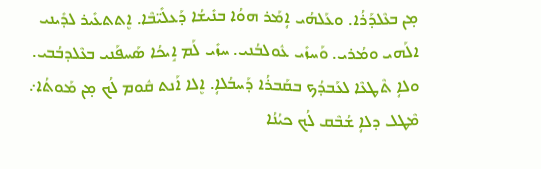ܡ̣ܢ ܒܥܶܠܕܰܪܳܐ. ܘܥܰܠܗܳܝ ܐܴܡܰܪ ܗܘܳܐ ܒܢܺܝܫܳܐ ܕܰܥܠܺܝ̈ܒܶܐ. ܐܷܬܬܥܺܝܪ ܠܕܺܝܢܝ ܐܠܰܗܝ ܘܡܳܪܝ. ܘܰܚܙܺܝ ܥܽܘܠܒܳܢܝ. ܚܙܺܝ ܠܰܡ ܐܱܝܟܳܐ ܣܰܚܦܰܢܝ ܒܥܶܠܕܒܳܒܝ. ܘܠܐܴ ܬܶܛܥܶܐ ܠܥܰܒܕܳܟ ܒܩܰܒܪܳܐ ܕܰܚܒܳܠܐܴ. ܐܷܠܐ ܐܰܢܬ ܩܽܘܡ ܠܳܟ ܡ̣ܢ ܡܰܘܬܳܐ܇ ܡܶܛܠ ܕܠܐܴ ܫܳܒܶܩ ܠܳܟ ܟܝܳܢܳܐ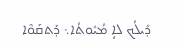ܕܺܝܠܳܟ ܠܐܴ ܡܳܝܽܘܬܳܐ܆ ܕܰܬܩܰܘܶܐ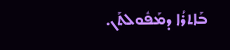ܒܰܐܬܪܳܐ ܕܡܰܦܽܘܠܬܰܢ.